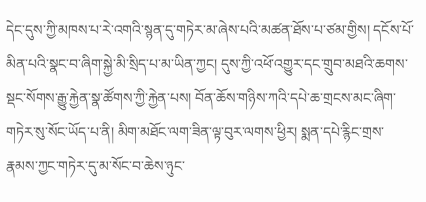དེང་དུས་ཀྱི་མཁས་པ་རེ་འགའི་སྙན་དུ་གཏེར་མ་ཞེས་པའི་མཚན་ཐོས་པ་ཙམ་གྱིས། དངོས་པོ་མིན་པའི་སྣང་བ་ཞིག་སྐྱེ་མི་སྲིད་པ་མ་ཡིན་ཀྱང། དུས་ཀྱི་འཕོ་འགྱུར་དང་གྲུབ་མཐའི་ཆགས་སྡང་སོགས་རྒྱུ་རྐྱེན་སྣ་ཚོགས་ཀྱི་རྐྱེན་པས། བོན་ཆོས་གཉིས་ཀའི་དཔེ་ཆ་གྲངས་མང་ཞིག་གཏེར་སུ་སོང་ཡོད་པ་ནི། མིག་མཐོང་ལག་ཟིན་ལྟ་བུར་ལགས་ཕྱིར། སྨན་དཔེ་རྙིང་གྲས་རྣམས་ཀྱང་གཏེར་དུ་མ་སོང་བ་ཆེས་ཉུང་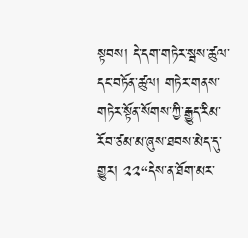སྟབས། དེ་དག་གཏེར་སྦས་ཚུལ་དང་བཏོན་ཚུལ། གཏེར་གནས་གཏེར་སྟོན་སོགས་ཀྱི་རྒྱུད་རིམ་རོབ་ཙམ་མ་ཞུས་ཐབས་མེད་དུ་གྱུར། ༢༢“དེས་ན་ཐོག་མར་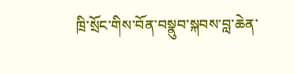ཁྲི་སྲོང་གིས་བོན་བསྣུབ་སྐབས་བླ་ཆེན་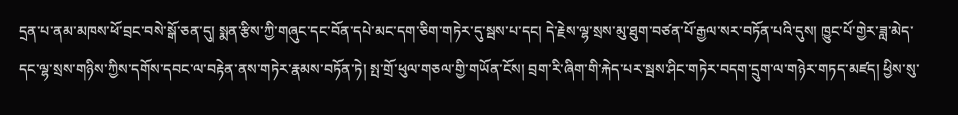དྲན་པ་ནམ་མཁས་ཕོ་བྲང་བསེ་སྒོ་ཅན་དུ། སྨན་རྩིས་ཀྱི་གཞུང་དང་བོན་དཔེ་མང་དག་ཅིག་གཏེར་དུ་སྦས་པ་དང། དེ་རྗེས་ལྷ་སྲས་མུ་ཐུག་བཙན་པོ་རྒྱལ་སར་བཏོན་པའི་དུས། ཁྱུང་པོ་གྱེར་ཟླ་མེད་དང་ལྷ་སྲས་གཉིས་ཀྱིས་དགོས་དབང་ལ་བརྟེན་ནས་གཏེར་རྣམས་བཏོན་ཏེ། སྤ་གྲོ་ཕུལ་གཅལ་གྱི་གཡོན་ངོས། བྲག་རི་ཞིག་གི་རྐེད་པར་སྦས་ཤིང་གཏེར་བདག་དྲུག་ལ་གཉེར་གཏད་མཛད། ཕྱིས་སུ་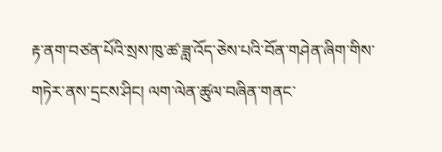རྟ་ནག་བཙན་པོའི་སྲས་ཁུ་ཚ་ཟླ་འོད་ཅེས་པའི་བོན་གཤེན་ཞིག་གིས་གཏེར་ནས་དྲངས་ཤིང། ལག་ལེན་ཚུལ་བཞིན་གནང་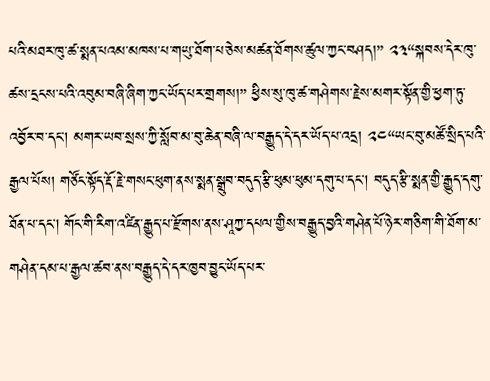པའི་མཐར་ཁུ་ཚ་སྨན་པའམ་མཁས་པ་གཡུ་ཐོག་པ་ཅེས་མཚན་ཐོགས་ཚུལ་ཀྱང་བཤད།” ༢༣“སྐབས་དེར་ཁུ་ཚས་དྲངས་པའི་འབུམ་བཞི་ཞིག་ཀྱང་ཡོད་པར་གྲགས།” ཕྱིས་སུ་ཁུ་ཚ་གཤེགས་རྗེས་མགར་སྟོན་གྱི་ཕྱག་ཏུ་འབྱོར་བ་དང། མགར་ཡབ་སྲས་ཀྱི་སློབ་མ་བུ་ཆེན་བཞི་ལ་བརྒྱུད་དེ་དར་ཡོད་པ་འདྲ། ༢༤“ཡང་བུ་མཚོ་སྲིད་པའི་རྒྱལ་པོས། གཙོང་སྟོད་རྡོ་རྗེ་གསང་ཕུག་ནས་སྨན་སྒྲུབ་བདུད་རྩི་ཕུམ་ཕུམ་དགུ་པ་དང། བདུད་རྩི་སྨན་གྱི་རྒྱུད་དགུ་ཐོན་པ་དང། གོང་གི་རིག་འཛིན་རྒྱུད་པ་རྫོགས་ནས་ཤཱཀྱ་དཔལ་གྱིས་བརྒྱུད་བྱའི་གཤེན་པོ་ཉེར་གཅིག་གི་ཐོག་མ་གཤེན་དམ་པ་རྒྱལ་ཚབ་ནས་བརྒྱུད་དེ་དར་ཁྱབ་བྱུང་ཡོད་པར་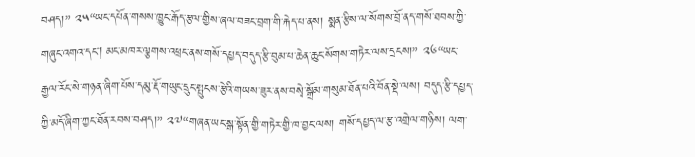བཤད།” ༢༥“ཡང་དཔོན་གསས་ཁྱུང་རྒོད་རྩལ་གྱིས་ཞལ་བཟང་བྲག་གི་རྐེད་པ་ནས། སྨན་རྩིས་ལ་སོགས་བྲོ་ནད་གསོ་ཐབས་ཀྱི་གཞུང་འགའ་དང། མང་མཁར་ལྕགས་འཕྲང་ནས་གསོ་དཔྱད་བདུད་རྩི་བུམ་པ་ཆེན་ཆུང་སོགས་གཏེར་ལས་དྲངས།” ༢༦“ཡང་རྒྱལ་རོང་སེ་གཉན་ཞིག་པོས་དམུ་རྡོ་གཡུང་དྲུང་སྤུངས་རྩེའི་གཡས་ཟུར་ནས་བསྭེ་སྒྲོམ་གསུམ་ཐོན་པའི་བོན་སྡེ་ལས། བདུད་རྩི་དཔྱད་ཀྱི་མདོ་ཞིག་ཀྱང་ཐོན་རབས་བཤད།” ༢༧“གཞན་ཡང་སྒ་སྟོན་གྱི་གཏེར་གྱི་ཁ་བྱང་ལས། གསོ་དཔྱད་ལ་རྩ་འགྲེལ་གཉིས། ལག་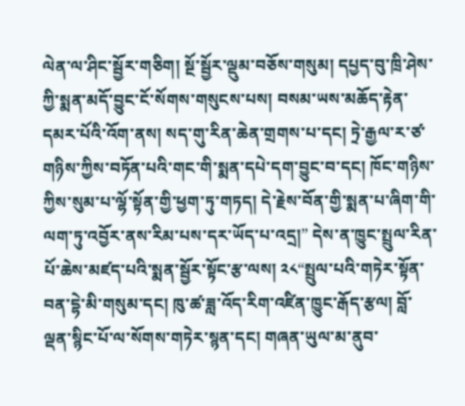ལེན་ལ་ཤིང་སྦྱོར་གཅིག། སྔོ་སྦྱོར་ལྡུམ་བཅོས་གསུམ། དཔྱད་བུ་ཁྲི་ཤེས་ཀྱི་སྨན་མདོ་བྱུང་ངོ་སོགས་གསུངས་པས། བསམ་ཡས་མཆོད་རྟེན་དམར་པོའི་འོག་ནས། སད་གུ་རིན་ཆེན་གྲགས་པ་དང། ཏྲེ་རྒྱལ་ར་ཙ་གཉིས་ཀྱིས་བཏོན་པའི་གང་གི་སྨན་དཔེ་དག་བྱུང་བ་དང། ཁོང་གཉིས་ཀྱིས་སུམ་པ་ལྷོ་སྟོན་གྱི་ཕྱག་ཏུ་གཏད། དེ་རྗེས་བོན་གྱི་སྨན་པ་ཞིག་གི་ལག་ཏུ་འབྱོར་ནས་རིམ་པས་དར་ཡོད་པ་འདྲ།” དེས་ན་ཁྱུང་སྤྲུལ་རིན་པོ་ཆེས་མཛད་པའི་སྨན་སྦྱོར་སྟོང་རྩ་ལས། ༢༨“སྤྲུལ་པའི་གཏེར་སྟོན་བན་དྷེ་མི་གསུམ་དང། ཁུ་ཚ་ཟླ་འོད་རིག་འཛིན་ཁྱུང་རྒོད་རྩལ། བློ་ལྡན་སྙིང་པོ་ལ་སོགས་གཏེར་སྙན་དང། གཞན་ཡུལ་མ་ནུབ་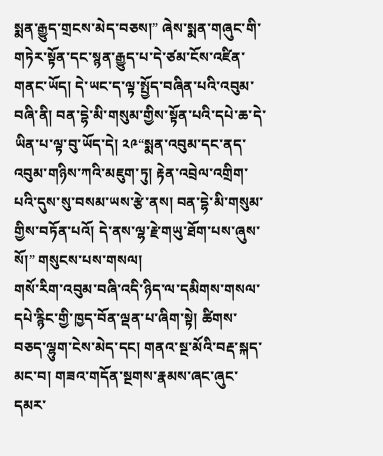སྨན་རྒྱུད་གྲངས་མེད་བཅས།” ཞེས་སྨན་གཞུང་གི་གཏེར་སྟོན་དང་སྙན་རྒྱུད་པ་དེ་ཙམ་ངོས་འཛིན་གནང་ཡོད། དེ་ཡང་ད་ལྟ་སྤྱོད་བཞིན་པའི་འབུམ་བཞི་ནི། བན་དྷེ་མི་གསུམ་གྱིས་སྟོན་པའི་དཔེ་ཆ་དེ་ཡིན་པ་ལྟ་བུ་ཡོད་དེ། ༢༩“སྨན་འབུམ་དང་ནད་འབུམ་གཉིས་ཀའི་མཇུག་ཏུ། རྟེན་འབྲེལ་འགྲིག་པའི་དུས་སུ་བསམ་ཡས་རྩེ་ནས། བན་དྷེ་མི་གསུམ་གྱིས་བཏོན་པའོ། དེ་ནས་ལྷ་རྗེ་གཡུ་ཐོག་པས་ཞུས་སོ།” གསུངས་པས་གསལ།
གསོ་རིག་འབུམ་བཞི་འདི་ཉིད་ལ་དམིགས་གསལ་དཔེ་རྙིང་གྱི་ཁྱད་བོན་ལྡན་པ་ཞིག་སྟེ། ཚིགས་བཅད་ལྷུག་ངེས་མེད་དང། གནའ་སྔ་མོའི་བརྡ་སྐད་མང་བ། གཟའ་གདོན་སྔགས་རྣམས་ཞང་ཞུང་དམར་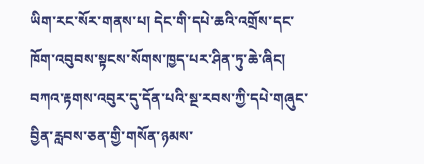ཡིག་རང་སོར་གནས་པ། དེང་གི་དཔེ་ཆའི་འགྲོས་དང་ཁོག་འབུབས་སྟངས་སོགས་ཁྱད་པར་ཤིན་ཏུ་ཆེ་ཞིང། བཀའ་རྟགས་འབུར་དུ་དོན་པའི་སྔ་རབས་ཀྱི་དཔེ་གཞུང་བྱིན་རླབས་ཅན་གྱི་གསོན་ཉམས་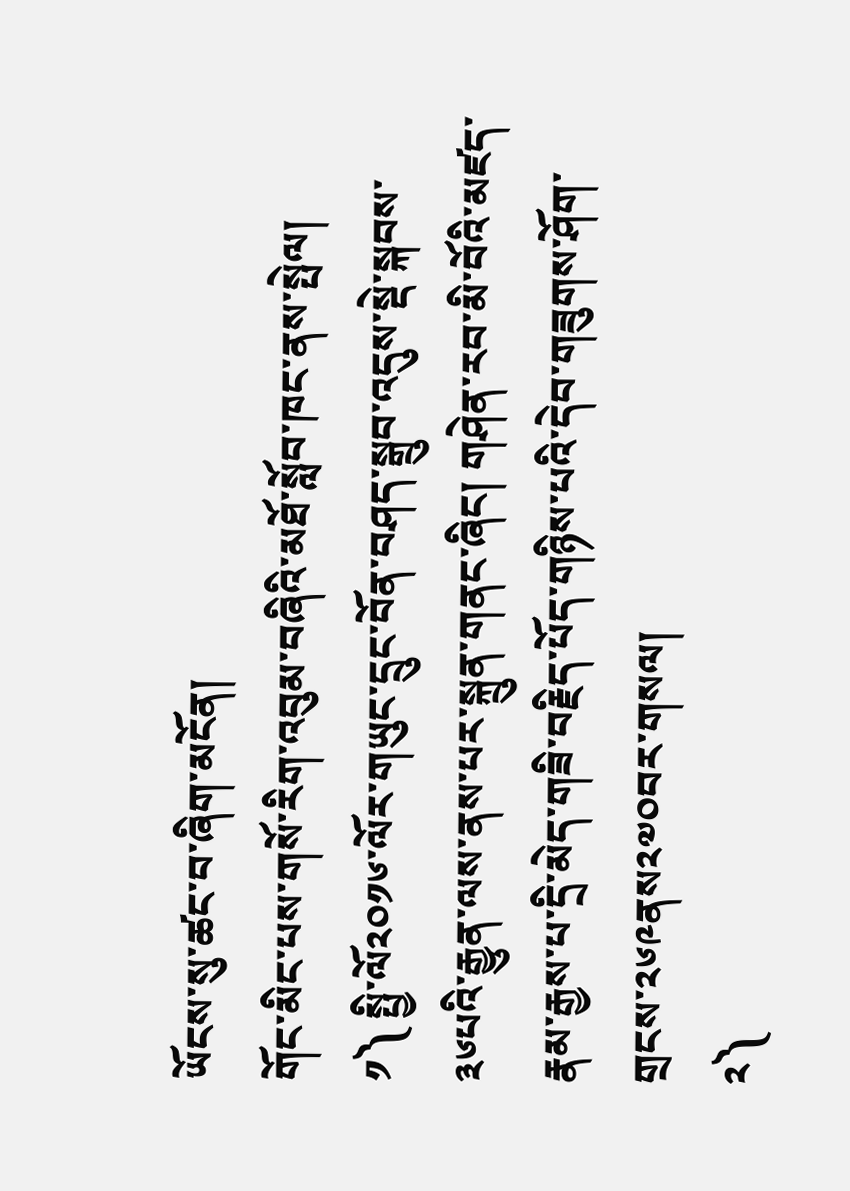ཡོངས་སུ་ཚང་བ་ཞིག་མངོན།
གོང་མིང་པས་གསོ་རིག་འབུམ་བཞིའི་མཐོ་སློབ་ཁང་ནས་སྤེལ།
༡༽ སྤྱི་ལོ༢༠༡༦་ལོར་གཡུང་དྲུང་བོན་བཤད་སྒྲུབ་འདུས་སྡེ་སྐབས་༣༦པའི་རྒྱུན་ལས་ནས་པར་སྐྲུན་གནང་ཞིང། གཤེན་རབ་མི་བོའི་མཛད་རྣམ་རྒྱས་པ་དྲི་མེད་གཟི་བརྗིད་པོད་གཉིས་པའི་དེབ་གཟུགས་ཤོག་གྲངས་༢༦༩ནས༢༧༠བར་གསལ།
༢༽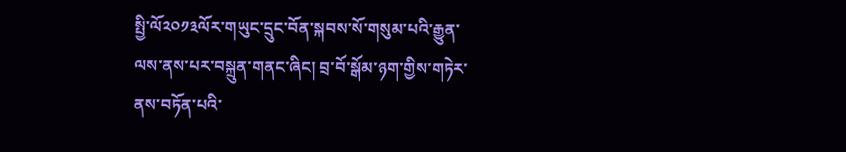སྤྱི་ལོ༢༠༡༣ལོར་གཡུང་དྲུང་བོན་སྐབས་སོ་གསུམ་པའི་རྒྱུན་ལས་ནས་པར་བསྐྲུན་གནང་ཞིང། བྲ་བོ་སྒོམ་ཉག་གྱིས་གཏེར་ནས་བཏོན་པའི་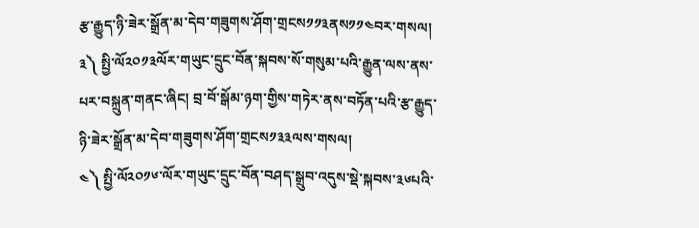རྩ་རྒྱུད་ཉི་ཟེར་སྒྲོན་མ་དེབ་གཟུགས་ཤོག་གྲངས༡༡༣ནས༡༡༤བར་གསལ།
༣༽ སྤྱི་ལོ༢༠༡༣ལོར་གཡུང་དྲུང་བོན་སྐབས་སོ་གསུམ་པའི་རྒྱུན་ལས་ནས་པར་བསྐྲུན་གནང་ཞིང། བྲ་བོ་སྒོམ་ཉག་གྱིས་གཏེར་ནས་བཏོན་པའི་རྩ་རྒྱུད་ཉི་ཟེར་སྒྲོན་མ་དེབ་གཟུགས་ཤོག་གྲངས༡༣༣ལས་གསལ།
༤༽ སྤྱི་ལོ༢༠༡༦་ལོར་གཡུང་དྲུང་བོན་བཤད་སྒྲུབ་འདུས་སྡེ་སྐབས་༣༦པའི་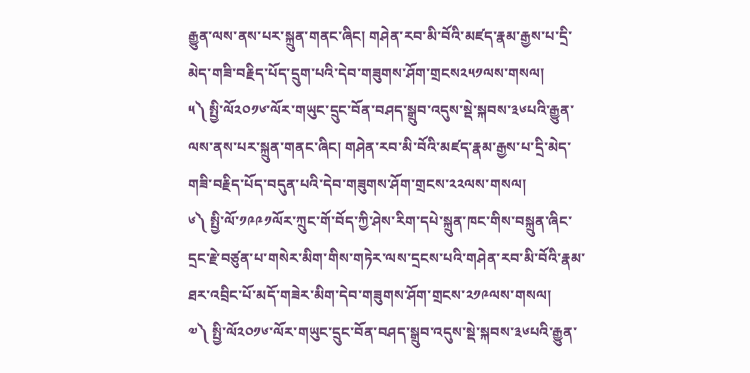རྒྱུན་ལས་ནས་པར་སྐྲུན་གནང་ཞིང། གཤེན་རབ་མི་བོའི་མཛད་རྣམ་རྒྱས་པ་དྲི་མེད་གཟི་བརྗིད་པོད་དྲུག་པའི་དེབ་གཟུགས་ཤོག་གྲངས༢༥༡ལས་གསལ།
༥༽ སྤྱི་ལོ༢༠༡༦་ལོར་གཡུང་དྲུང་བོན་བཤད་སྒྲུབ་འདུས་སྡེ་སྐབས་༣༦པའི་རྒྱུན་ལས་ནས་པར་སྐྲུན་གནང་ཞིང། གཤེན་རབ་མི་བོའི་མཛད་རྣམ་རྒྱས་པ་དྲི་མེད་གཟི་བརྗིད་པོད་བདུན་པའི་དེབ་གཟུགས་ཤོག་གྲངས་༢༢ལས་གསལ།
༦༽ སྤྱི་ལོ་༡༩༩༡ལོར་ཀྲུང་གོ་བོད་ཀྱི་ཤེས་རིག་དཔེ་སྐྲུན་ཁང་གིས་བསྐྲུན་ཞིང་དྲང་རྗེ་བཙུན་པ་གསེར་མིག་གིས་གཏེར་ལས་དྲངས་པའི་གཤེན་རབ་མི་བོའི་རྣམ་ཐར་འབྲིང་པོ་མདོ་གཟེར་མིག་དེབ་གཟུགས་ཤོག་གྲངས་༢༡༩ལས་གསལ།
༧༽ སྤྱི་ལོ༢༠༡༦་ལོར་གཡུང་དྲུང་བོན་བཤད་སྒྲུབ་འདུས་སྡེ་སྐབས་༣༦པའི་རྒྱུན་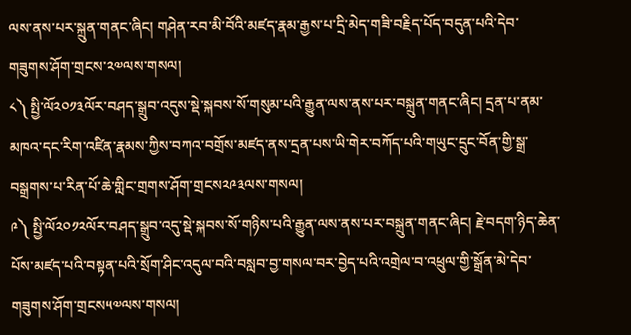ལས་ནས་པར་སྐྲུན་གནང་ཞིང། གཤེན་རབ་མི་བོའི་མཛད་རྣམ་རྒྱས་པ་དྲི་མེད་གཟི་བརྗིད་པོད་བདུན་པའི་དེབ་གཟུགས་ཤོག་གྲངས་༢༧ལས་གསལ།
༨༽ སྤྱི་ལོ༢༠༡༣ལོར་བཤད་སྒྲུབ་འདུས་སྡེ་སྐབས་སོ་གསུམ་པའི་རྒྱུན་ལས་ནས་པར་བསྐྲུན་གནང་ཞིང། དྲན་པ་ནམ་མཁའ་དང་རིག་འཛིན་རྣམས་ཀྱིས་བཀའ་བགྲོས་མཛད་ནས་དྲན་པས་ཡི་གེར་བཀོད་པའི་གཡུང་དྲུང་བོན་གྱི་སྒྲ་བསྒྲགས་པ་རིན་པོ་ཆེ་གླིང་གྲགས་ཤོག་གྲངས༢༩༣ལས་གསལ།
༩༽ སྤྱི་ལོ༢༠༡༢ལོར་བཤད་སྒྲུབ་འདུ་སྡེ་སྐབས་སོ་གཉིས་པའི་རྒྱུན་ལས་ནས་པར་བསྐྲུན་གནང་ཞིང། རྗེ་བདག་ཉིད་ཆེན་པོས་མཛད་པའི་བསྟན་པའི་སྲོག་ཤིང་འདུལ་བའི་བསླབ་བྱ་གསལ་བར་བྱེད་པའི་འགྲེལ་བ་འཕྲུལ་གྱི་སྒྲོན་མེ་དེབ་གཟུགས་ཤོག་གྲངས༥༧ལས་གསལ།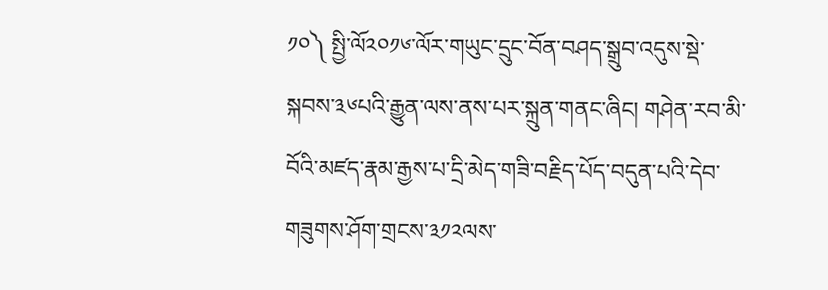༡༠༽ སྤྱི་ལོ༢༠༡༦་ལོར་གཡུང་དྲུང་བོན་བཤད་སྒྲུབ་འདུས་སྡེ་སྐབས་༣༦པའི་རྒྱུན་ལས་ནས་པར་སྐྲུན་གནང་ཞིང། གཤེན་རབ་མི་བོའི་མཛད་རྣམ་རྒྱས་པ་དྲི་མེད་གཟི་བརྗིད་པོད་བདུན་པའི་དེབ་གཟུགས་ཤོག་གྲངས་༣༡༢ལས་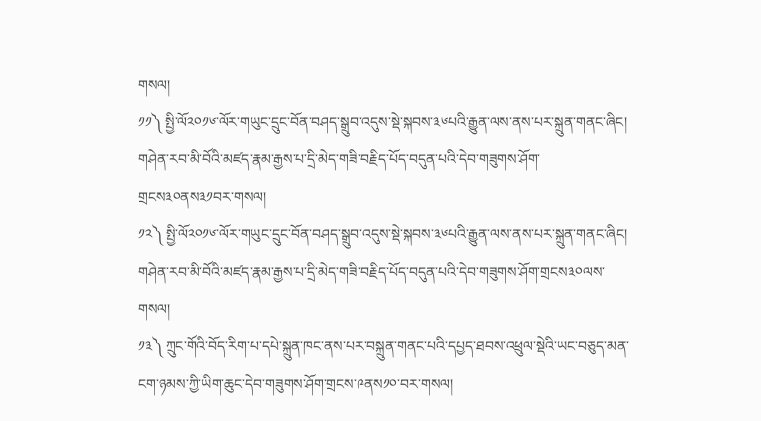གསལ།
༡༡༽ སྤྱི་ལོ༢༠༡༦་ལོར་གཡུང་དྲུང་བོན་བཤད་སྒྲུབ་འདུས་སྡེ་སྐབས་༣༦པའི་རྒྱུན་ལས་ནས་པར་སྐྲུན་གནང་ཞིང། གཤེན་རབ་མི་བོའི་མཛད་རྣམ་རྒྱས་པ་དྲི་མེད་གཟི་བརྗིད་པོད་བདུན་པའི་དེབ་གཟུགས་ཤོག་གྲངས༣༠ནས༣༡བར་གསལ།
༡༢༽ སྤྱི་ལོ༢༠༡༦་ལོར་གཡུང་དྲུང་བོན་བཤད་སྒྲུབ་འདུས་སྡེ་སྐབས་༣༦པའི་རྒྱུན་ལས་ནས་པར་སྐྲུན་གནང་ཞིང། གཤེན་རབ་མི་བོའི་མཛད་རྣམ་རྒྱས་པ་དྲི་མེད་གཟི་བརྗིད་པོད་བདུན་པའི་དེབ་གཟུགས་ཤོག་གྲངས༣༠ལས་གསལ།
༡༣༽ ཀྲུང་གོའི་བོད་རིག་པ་དཔེ་སྐྲུན་ཁང་ནས་པར་བསྐྲུན་གནང་པའི་དཔྱད་ཐབས་འཕྲུལ་སྡེའི་ཡང་བཅུད་མན་ངག་ཉམས་ཀྱི་ཡིག་ཆུང་དེབ་གཟུགས་ཤོག་གྲངས་༩ནས༡༠་བར་གསལ།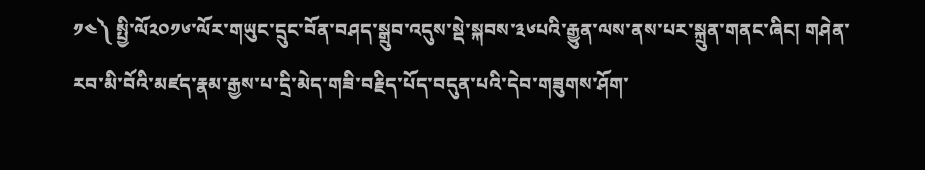༡༤༽ སྤྱི་ལོ༢༠༡༦་ལོར་གཡུང་དྲུང་བོན་བཤད་སྒྲུབ་འདུས་སྡེ་སྐབས་༣༦པའི་རྒྱུན་ལས་ནས་པར་སྐྲུན་གནང་ཞིང། གཤེན་རབ་མི་བོའི་མཛད་རྣམ་རྒྱས་པ་དྲི་མེད་གཟི་བརྗིད་པོད་བདུན་པའི་དེབ་གཟུགས་ཤོག་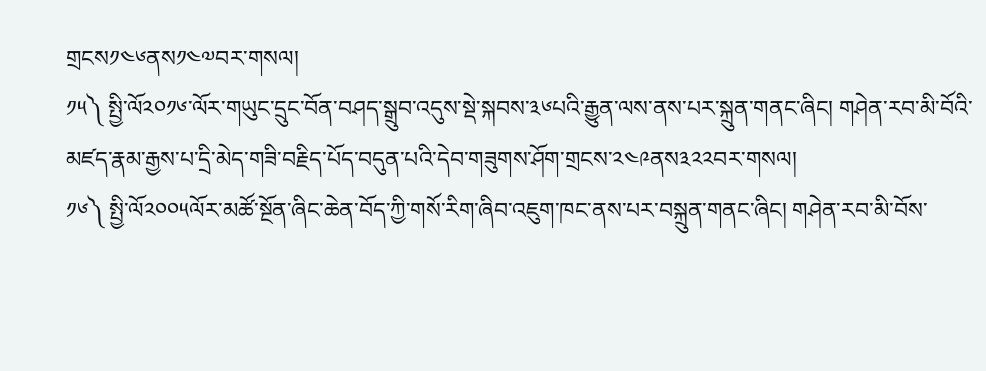གྲངས༡༤༦ནས༡༤༧བར་གསལ།
༡༥༽ སྤྱི་ལོ༢༠༡༦་ལོར་གཡུང་དྲུང་བོན་བཤད་སྒྲུབ་འདུས་སྡེ་སྐབས་༣༦པའི་རྒྱུན་ལས་ནས་པར་སྐྲུན་གནང་ཞིང། གཤེན་རབ་མི་བོའི་མཛད་རྣམ་རྒྱས་པ་དྲི་མེད་གཟི་བརྗིད་པོད་བདུན་པའི་དེབ་གཟུགས་ཤོག་གྲངས་༢༤༩ནས༣༢༢བར་གསལ།
༡༦༽ སྤྱི་ལོ༢༠༠༥ལོར་མཚོ་སྔོན་ཞིང་ཆེན་བོད་ཀྱི་གསོ་རིག་ཞིབ་འཇུག་ཁང་ནས་པར་བསྐྲུན་གནང་ཞིང། གཤེན་རབ་མི་བོས་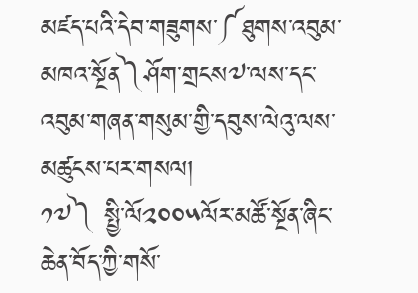མཛད་པའི་དེབ་གཟུགས་༼ཐུགས་འབུམ་མཁའ་སྔོན༽ཤོག་གྲངས༧་ལས་དང་འབུམ་གཞན་གསུམ་གྱི་དབུས་ལེའུ་ལས་མཚུངས་པར་གསལ།
༡༧༽ སྤྱི་ལོ༢༠༠༥ལོར་མཚོ་སྔོན་ཞིང་ཆེན་བོད་ཀྱི་གསོ་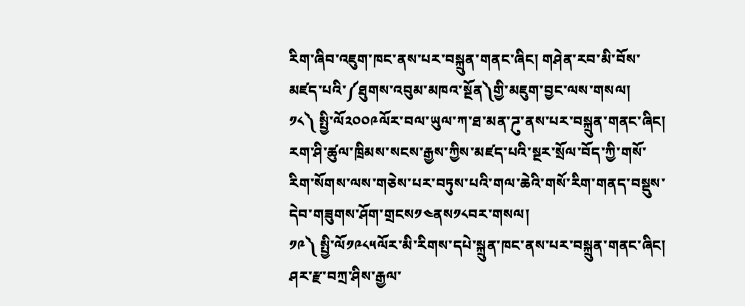རིག་ཞིབ་འཇུག་ཁང་ནས་པར་བསྐྲུན་གནང་ཞིང། གཤེན་རབ་མི་བོས་མཛད་པའི་༼ཐུགས་འབུམ་མཁའ་སྔོན༽གྱི་མཇུག་བྱང་ལས་གསལ།
༡༨༽ སྤྱི་ལོ༢༠༠༩ལོར་བལ་ཡུལ་ཀ་ཐ་མན་ཌུ་ནས་པར་བསྐྲུན་གནང་ཞིང། རག་ཤི་ཚུལ་ཁྲིམས་སངས་རྒྱས་ཀྱིས་མཛད་པའི་སྔར་སྲོལ་བོད་ཀྱི་གསོ་རིག་སོགས་ལས་གཅེས་པར་བཏུས་པའི་གལ་ཆེའི་གསོ་རིག་གནད་བསྡུས་དེབ་གཟུགས་ཤོག་གྲངས༡༤ནས༡༨བར་གསལ།
༡༩༽ སྤྱི་ལོ༡༩༨༥ལོར་མི་རིགས་དཔེ་སྐྲུན་ཁང་ནས་པར་བསྐྲུན་གནང་ཞིང། ཤར་རྫ་བཀྲ་ཤིས་རྒྱལ་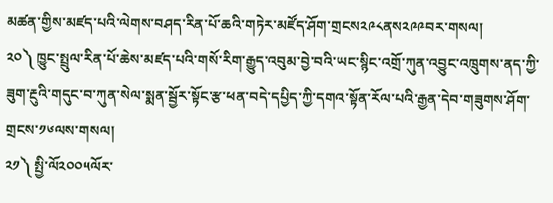མཚན་གྱིས་མཛད་པའི་ལེགས་བཤད་རིན་པོ་ཆའི་གཏེར་མཛོད་ཤོག་གྲངས༢༩༨ནས༢༩༩བར་གསལ།
༢༠༽ ཁྱུང་སྤྲུལ་རིན་པོ་ཆེས་མཛད་པའི་གསོ་རིག་རྒྱུད་འབུམ་བྱེ་བའི་ཡང་སྙིང་འགྲོ་ཀུན་འབྱུང་འཁྲུགས་ནད་ཀྱི་ཟུག་རྔུའི་གདུང་བ་ཀུན་སེལ་སྨན་སྦྱོར་སྟོང་རྩ་ཕན་བདེ་དཔྱིད་ཀྱི་དགའ་སྟོན་རོལ་པའི་རྒྱན་དེབ་གཟུགས་ཤོག་གྲངས་༡༦ལས་གསལ།
༢༡༽ སྤྱི་ལོ༢༠༠༥ལོར་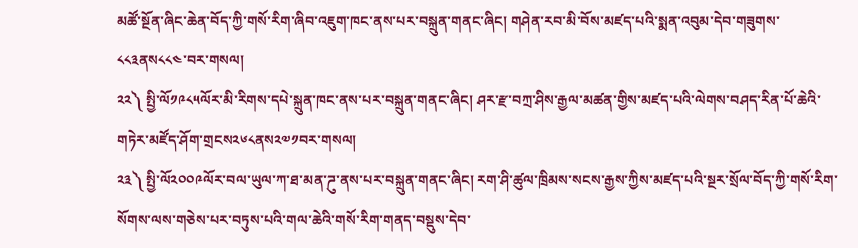མཚོ་སྔོན་ཞིང་ཆེན་བོད་ཀྱི་གསོ་རིག་ཞིབ་འཇུག་ཁང་ནས་པར་བསྐྲུན་གནང་ཞིང། གཤེན་རབ་མི་བོས་མཛད་པའི་སྨན་འབུམ་དེབ་གཟུགས་༨༨༣ནས༨༨༤་བར་གསལ།
༢༢༽ སྤྱི་ལོ༡༩༨༥ལོར་མི་རིགས་དཔེ་སྐྲུན་ཁང་ནས་པར་བསྐྲུན་གནང་ཞིང། ཤར་རྫ་བཀྲ་ཤིས་རྒྱལ་མཚན་གྱིས་མཛད་པའི་ལེགས་བཤད་རིན་པོ་ཆེའི་གཏེར་མཛོད་ཤོག་གྲངས༢༦༨ནས༢༧༡བར་གསལ།
༢༣༽ སྤྱི་ལོ༢༠༠༩ལོར་བལ་ཡུལ་ཀ་ཐ་མན་ཌུ་ནས་པར་བསྐྲུན་གནང་ཞིང། རག་ཤི་ཚུལ་ཁྲིམས་སངས་རྒྱས་ཀྱིས་མཛད་པའི་སྔར་སྲོལ་བོད་ཀྱི་གསོ་རིག་སོགས་ལས་གཅེས་པར་བཏུས་པའི་གལ་ཆེའི་གསོ་རིག་གནད་བསྡུས་དེབ་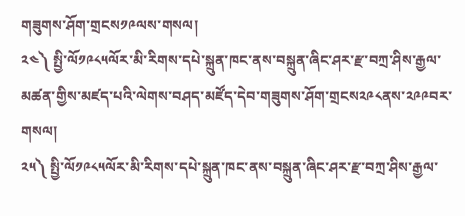གཟུགས་ཤོག་གྲངས༡༩ལས་གསལ།
༢༤༽ སྤྱི་ལོ༡༩༨༥ལོར་མི་རིགས་དཔེ་སྐྲུན་ཁང་ནས་བསྐྲུན་ཞིང་ཤར་རྫ་བཀྲ་ཤིས་རྒྱལ་མཚན་གྱིས་མཛད་པའི་ལེགས་བཤད་མཛོད་དེབ་གཟུགས་ཤོག་གྲངས༢༩༨ནས་༢༩༩བར་གསལ།
༢༥༽ སྤྱི་ལོ༡༩༨༥ལོར་མི་རིགས་དཔེ་སྐྲུན་ཁང་ནས་བསྐྲུན་ཞིང་ཤར་རྫ་བཀྲ་ཤིས་རྒྱལ་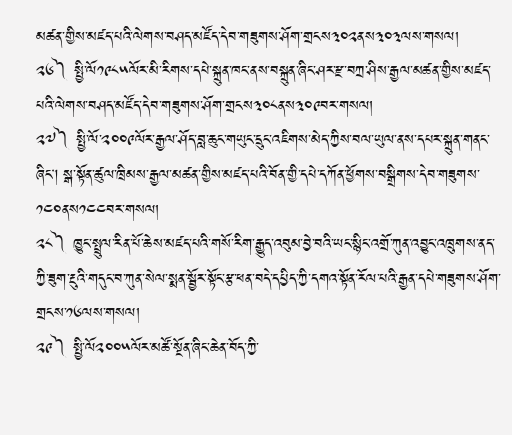མཚན་གྱིས་མཛད་པའི་ལེགས་བཤད་མཛོད་དེབ་གཟུགས་ཤོག་གྲངས༣༠༢ནས༣༠༣ལས་གསལ།
༢༦༽ སྤྱི་ལོ༡༩༨༥ལོར་མི་རིགས་དཔེ་སྐྲུན་ཁང་ནས་བསྐྲུན་ཞིང་ཤར་རྫ་བཀྲ་ཤིས་རྒྱལ་མཚན་གྱིས་མཛད་པའི་ལེགས་བཤད་མཛོད་དེབ་གཟུགས་ཤོག་གྲངས༣༠༨ནས༣༠༩བར་གསལ།
༢༧༽ སྤྱི་ལོ་༢༠༠༩ལོར་རྒྱལ་ཤོད་བླ་ཆུང་གཡུང་དྲུང་འཇིགས་མེད་ཀྱིས་བལ་ཡུལ་ནས་དཔར་སྐྲུན་གནང་ཞིང། སྒ་སྟོན་ཚུལ་ཁྲིམས་རྒྱལ་མཚན་གྱིས་མཛད་པའི་བོན་གྱི་དཔེ་དཀོན་ཕྱོགས་བསྒྲིགས་དེབ་གཟུགས་༡༤༠ནས༡༤༤བར་གསལ།
༢༨༽ ཁྱུང་སྤྲུལ་རིན་པོ་ཆེས་མཛད་པའི་གསོ་རིག་རྒྱུད་འབུམ་བྱེ་བའི་ཡང་སྙིང་འགྲོ་ཀུན་འབྱུང་འཁྲུགས་ནད་ཀྱི་ཟུག་རྔུའི་གདུང་བ་ཀུན་སེལ་སྨན་སྦྱོར་སྟོང་རྩ་ཕན་བདེ་དཔྱིད་ཀྱི་དགའ་སྟོན་རོལ་པའི་རྒྱན་དཔེ་གཟུགས་ཤོག་གྲངས་༡༦ལས་གསལ།
༢༩༽ སྤྱི་ལོ༢༠༠༥ལོར་མཚོ་སྔོན་ཞིང་ཆེན་བོད་ཀྱི་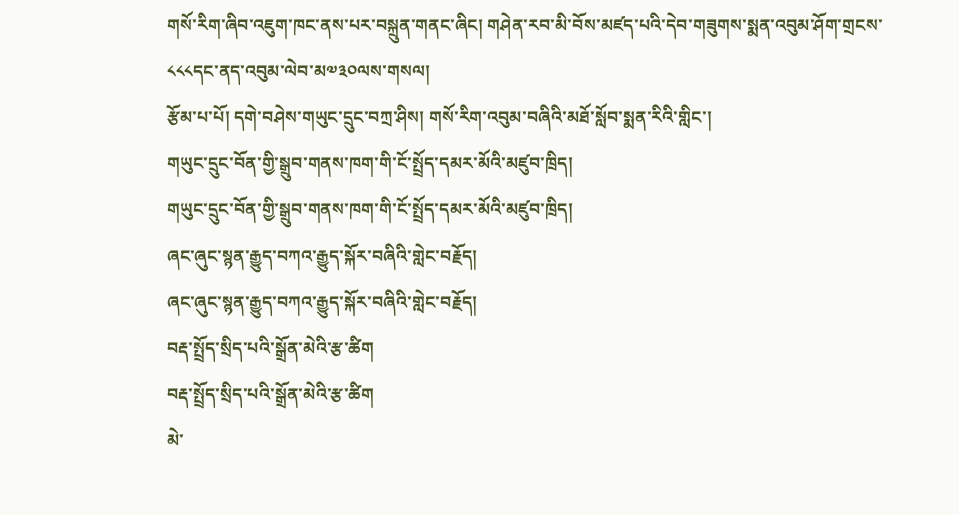གསོ་རིག་ཞིབ་འཇུག་ཁང་ནས་པར་བསྐྲུན་གནང་ཞིང། གཤེན་རབ་མི་བོས་མཛད་པའི་དེབ་གཟུགས་སྨན་འབུམ་ཤོག་གྲངས་༨༨༨དང་ནད་འབུམ་ལེབ་མ༧༣༠ལས་གསལ།
རྩོམ་པ་པོ། དགེ་བཤེས་གཡུང་དྲུང་བཀྲ་ཤིས། གསོ་རིག་འབུམ་བཞིའི་མཐོ་སློབ་སྨན་རིའི་གླིང་།
གཡུང་དྲུང་བོན་གྱི་སྒྲུབ་གནས་ཁག་གི་ངོ་སྤྲོད་དམར་མོའི་མཛུབ་ཁྲིད།
གཡུང་དྲུང་བོན་གྱི་སྒྲུབ་གནས་ཁག་གི་ངོ་སྤྲོད་དམར་མོའི་མཛུབ་ཁྲིད།
ཞང་ཞུང་སྙན་རྒྱུད་བཀའ་རྒྱུད་སྐོར་བཞིའི་གླེང་བརྗོད།
ཞང་ཞུང་སྙན་རྒྱུད་བཀའ་རྒྱུད་སྐོར་བཞིའི་གླེང་བརྗོད།
བརྡ་སྤྲོད་སྲིད་པའི་སྒྲོན་མེའི་རྩ་ཚིག
བརྡ་སྤྲོད་སྲིད་པའི་སྒྲོན་མེའི་རྩ་ཚིག
མེ་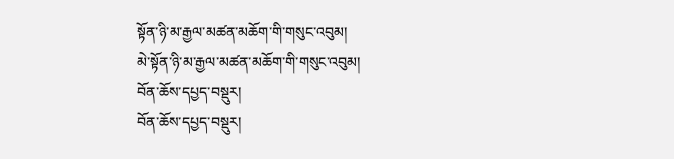སྟོན་ཉི་མ་རྒྱལ་མཚན་མཆོག་གི་གསུང་འབུམ།
མེ་སྟོན་ཉི་མ་རྒྱལ་མཚན་མཆོག་གི་གསུང་འབུམ།
བོན་ཆོས་དཔྱད་བསྡུར།
བོན་ཆོས་དཔྱད་བསྡུར།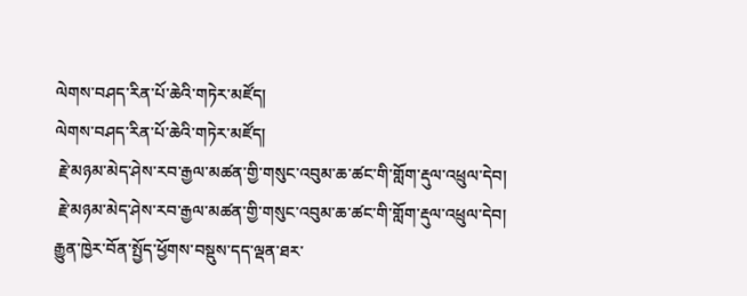ལེགས་བཤད་རིན་པོ་ཆེའི་གཏེར་མཛོད།
ལེགས་བཤད་རིན་པོ་ཆེའི་གཏེར་མཛོད།
 རྗེ་མཉམ་མེད་ཤེས་རབ་རྒྱལ་མཚན་གྱི་གསུང་འབུམ་ཆ་ཚང་གི་གློག་རྡུལ་འཕྲུལ་དེབ།
 རྗེ་མཉམ་མེད་ཤེས་རབ་རྒྱལ་མཚན་གྱི་གསུང་འབུམ་ཆ་ཚང་གི་གློག་རྡུལ་འཕྲུལ་དེབ།
རྒྱུན་ཁྱེར་བོན་སྤྱོད་ཕྱོགས་བསྡུས་དད་ལྡན་ཐར་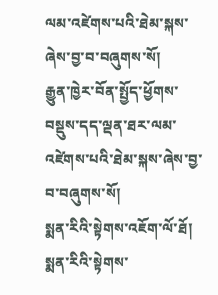ལམ་འཛེགས་པའི་ཐེམ་སྐས་ཞེས་བྱ་བ་བཞུགས་སོ།
རྒྱུན་ཁྱེར་བོན་སྤྱོད་ཕྱོགས་བསྡུས་དད་ལྡན་ཐར་ལམ་འཛེགས་པའི་ཐེམ་སྐས་ཞེས་བྱ་བ་བཞུགས་སོ།
སྨན་རིའི་སྟེགས་འཇོག་ལོ་ཐོ།
སྨན་རིའི་སྟེགས་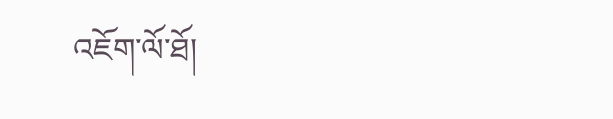འཇོག་ལོ་ཐོ།